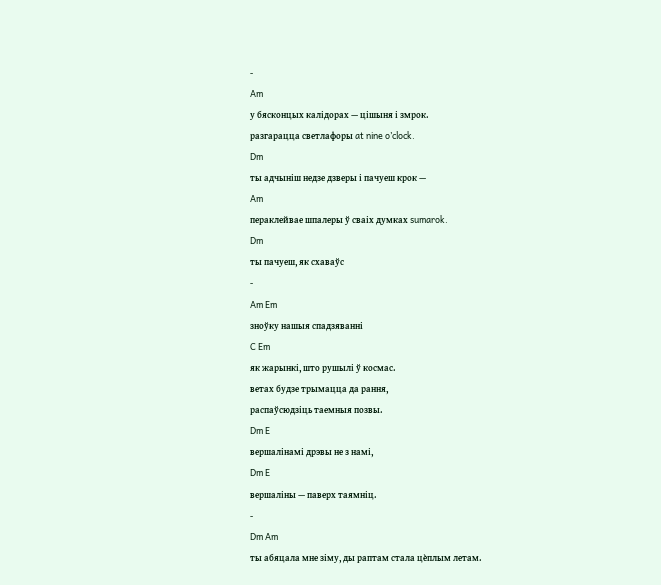-
Am
у бясконцых калідорах — цішыня і змрок.
разгарацца светлафоры at nine o’clock.
Dm
ты адчыніш недзе дзверы і пачуеш крок —
Am
пераклейвае шпалеры ў сваіх думках sumarok.
Dm
ты пачуеш, як схаваўс
-
Am Em
зноўку нашыя спадзяванні
C Em
як жарынкі, што рушылі ў космас.
ветах будзе трымацца да рання,
распаўсюдзіць таемныя позвы.
Dm E
вершалінамі дрэвы не з намі,
Dm E
вершаліны — паверх таямніц.
-
Dm Am
ты абяцала мне зіму, ды раптам стала цѐплым летам.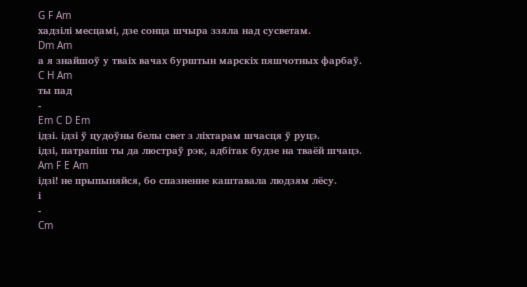G F Am
хадзілі месцамі, дзе сонца шчыра ззяла над сусветам.
Dm Am
а я знайшоў у тваіх вачах бурштын марскіх пяшчотных фарбаў.
C H Am
ты пад
-
Em C D Em
ідзі. ідзі ў цудоўны белы свет з ліхтарам шчасця ў руцэ.
ідзі, патрапіш ты да люстраў рэк, адбітак будзе на тваёй шчацэ.
Am F E Am
ідзі! не прыпыняйся, бо спазненне каштавала людзям лёсу.
і
-
Cm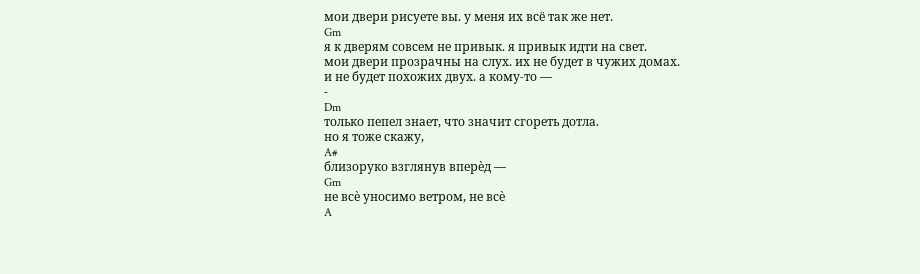мои двери рисуете вы. у меня их всё так же нет.
Gm
я к дверям совсем не привык. я привык идти на свет.
мои двери прозрачны на слух. их не будет в чужих домах.
и не будет похожих двух. а кому-то —
-
Dm
только пепел знает, что значит сгореть дотла.
но я тоже скажу,
A#
близоруко взглянув вперѐд —
Gm
не всѐ уносимо ветром, не всѐ
A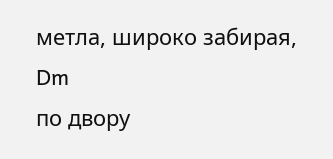метла, широко забирая,
Dm
по двору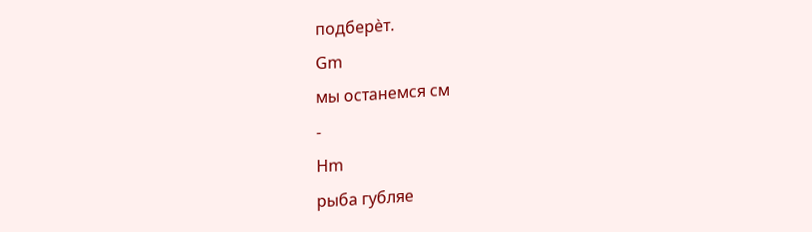подберѐт.
Gm
мы останемся см
-
Hm
рыба губляе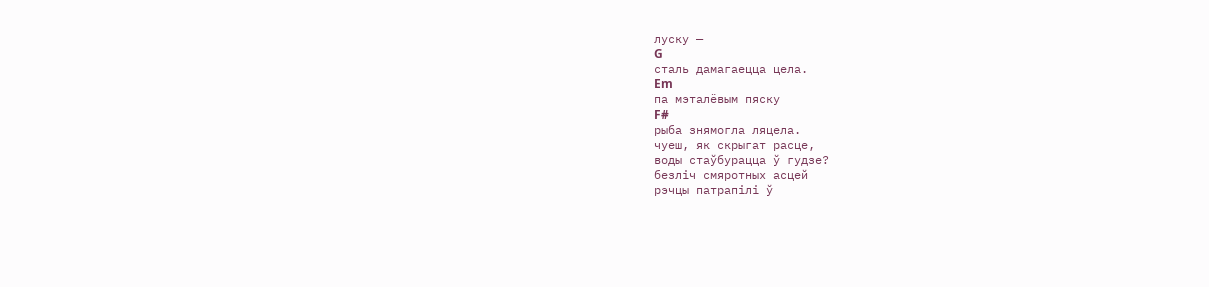луску —
G
сталь дамагаецца цела.
Em
па мэталёвым пяску
F#
рыба знямогла ляцела.
чуеш, як скрыгат расце,
воды стаўбурацца ў гудзе?
безліч смяротных асцей
рэчцы патрапілі ў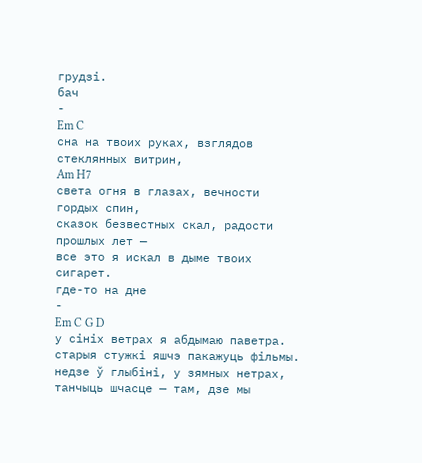грудзі.
бач
-
Em C
сна на твоих руках, взглядов стеклянных витрин,
Am H7
света огня в глазах, вечности гордых спин,
сказок безвестных скал, радости прошлых лет —
все это я искал в дыме твоих сигарет.
где-то на дне
-
Em C G D
у сініх ветрах я абдымаю паветра.
старыя стужкі яшчэ пакажуць фільмы.
недзе ў глыбіні, у зямных нетрах,
танчыць шчасце — там, дзе мы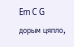Em C G
дорым цяпло,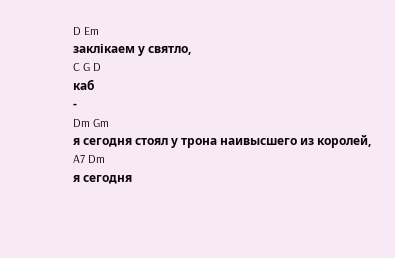D Em
заклікаем у святло,
C G D
каб
-
Dm Gm
я сегодня стоял у трона наивысшего из королей,
A7 Dm
я сегодня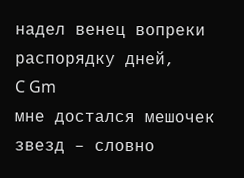надел венец вопреки распорядку дней,
C Gm
мне достался мешочек звезд – словно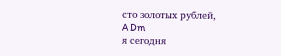сто золотых рублей,
A Dm
я сегодня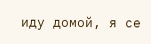иду домой, я се